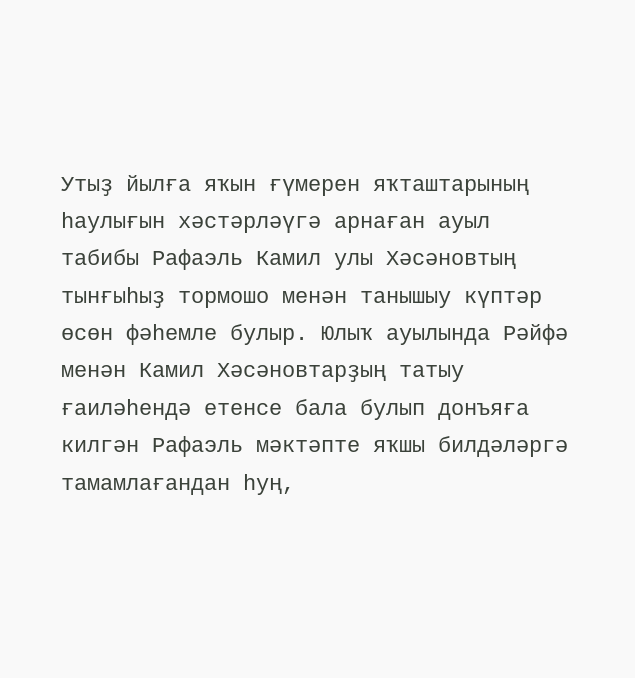Утыҙ йылға яҡын ғүмерен яҡташтарының һаулығын хәстәрләүгә арнаған ауыл табибы Рафаэль Камил улы Хәсәновтың тынғыһыҙ тормошо менән танышыу күптәр өсөн фәһемле булыр. Юлыҡ ауылында Рәйфә менән Камил Хәсәновтарҙың татыу ғаиләһендә етенсе бала булып донъяға килгән Рафаэль мәктәпте яҡшы билдәләргә тамамлағандан һуң,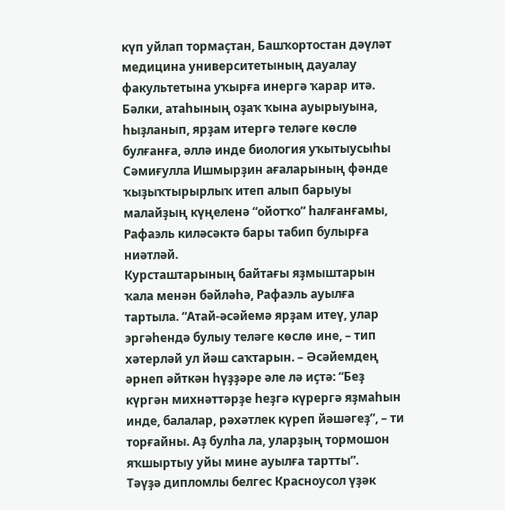күп уйлап тормаҫтан, Башҡортостан дәүләт медицина университетының дауалау факультетына уҡырға инергә ҡарар итә.
Бәлки, атаһының оҙаҡ ҡына ауырыуына, һыҙланып, ярҙам итергә теләге көслө булғанға, әллә инде биология уҡытыусыһы Сәмиғулла Ишмырҙин ағаларының фәнде ҡыҙыҡтырырлыҡ итеп алып барыуы малайҙың күңеленә “ойотҡо” һалғанғамы, Рафаэль киләсәктә бары табип булырға ниәтләй.
Курсташтарының байтағы яҙмыштарын ҡала менән бәйләһә, Рафаэль ауылға тартыла. “Атай-әсәйемә ярҙам итеү, улар эргәһендә булыу теләге көслө ине, – тип хәтерләй ул йәш саҡтарын. – Әсәйемдең әрнеп әйткән һүҙҙәре әле лә иҫтә: “Беҙ күргән михнәттәрҙе һеҙгә күрергә яҙмаһын инде, балалар, рәхәтлек күреп йәшәгеҙ”, – ти торғайны. Аҙ булһа ла, уларҙың тормошон яҡшыртыу уйы мине ауылға тартты”.
Тәүҙә дипломлы белгес Красноусол үҙәк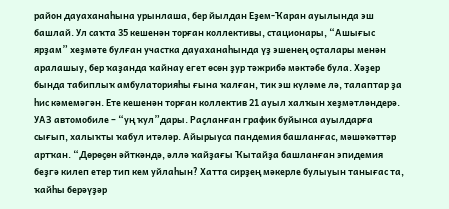район дауаханаһына урынлаша, бер йылдан Еҙем-Ҡаран ауылында эш башлай. Ул саҡта 35 кешенән торған коллективы, стационары, “Ашығыс ярҙам” хеҙмәте булған участка дауаханаһында үҙ эшенең оҫталары менән аралашыу, бер ҡаҙанда ҡайнау егет өсөн ҙур тәжрибә мәктәбе була. Хәҙер бында табиплыҡ амбулаторияһы ғына ҡалған, тик эш күләме лә, талаптар ҙа һис кәмемәгән. Ете кешенән торған коллектив 21 ауыл халҡын хеҙмәтләндерә. УАЗ автомобиле – “уң ҡул”дары. Раҫланған график буйынса ауылдарға сығып, халыҡты ҡабул итәләр. Айырыуса пандемия башланғас, мәшәҡәттәр артҡан. “Дөрөҫөн әйткәндә, әллә ҡайҙағы Ҡытайҙа башланған эпидемия беҙгә килеп етер тип кем уйлаһын? Хатта сирҙең мәкерле булыуын танығас та, ҡайһы берәүҙәр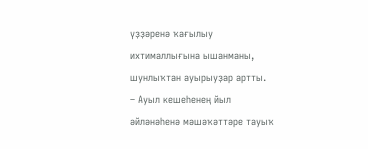үҙҙәренә ҡағылыу ихтималлығына ышанманы, шунлыҡтан ауырыуҙар артты.
– Ауыл кешеһенең йыл әйләнәһенә мәшәҡәттәре тауыҡ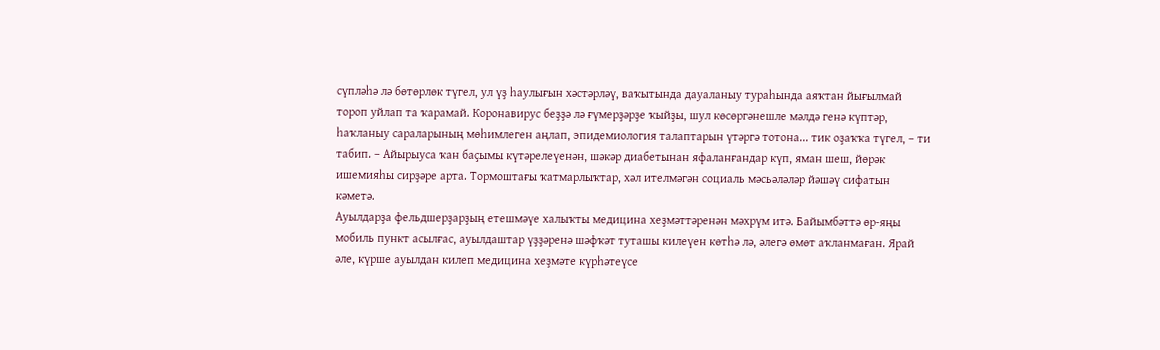сүпләһә лә бөтөрлөк түгел, ул үҙ һаулығын хәстәрләү, ваҡытында дауаланыу тураһында аяҡтан йығылмай тороп уйлап та ҡарамай. Коронавирус беҙҙә лә ғүмерҙәрҙе ҡыйҙы, шул көсөргәнешле мәлдә генә күптәр, һаҡланыу сараларының мөһимлеген аңлап, эпидемиология талаптарын үтәргә тотона... тик оҙаҡҡа түгел, – ти табип. – Айырыуса ҡан баҫымы күтәрелеүенән, шәкәр диабетынан яфаланғандар күп, яман шеш, йөрәк ишемияһы сирҙәре арта. Тормоштағы ҡатмарлыҡтар, хәл ителмәгән социаль мәсьәләләр йәшәү сифатын кәметә.
Ауылдарҙа фельдшерҙарҙың етешмәүе халыҡты медицина хеҙмәттәренән мәхрүм итә. Байымбәттә өр-яңы мобиль пункт асылғас, ауылдаштар үҙҙәренә шәфҡәт туташы килеүен көтһә лә, әлегә өмөт аҡланмаған. Ярай әле, күрше ауылдан килеп медицина хеҙмәте күрһәтеүсе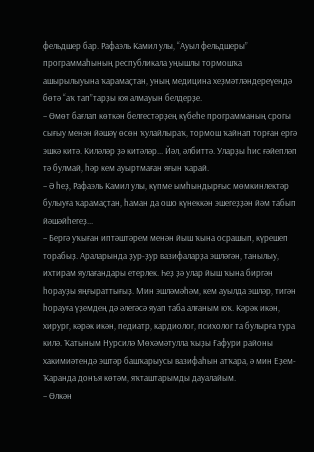фельдшер бар. Рафаэль Камил улы, “Ауыл фельдшеры” программаһының республикала уңышлы тормошҡа ашырылыуына ҡарамаҫтан, уның медицина хеҙмәтләндереүендә бөтә “аҡ тап”тарҙы юя алмауын белдерҙе.
– Өмөт бағлап көткән белгестәрҙең күбеһе программаның срогы сығыу менән йәшәү өсөн ҡулайлыраҡ, тормош ҡайнап торған ергә эшкә китә. Киләләр ҙә китәләр... Йәл, әлбиттә. Уларҙы һис ғәйепләп тә булмай, һәр кем ауыртмаған яғын ҡарай.
– Ә һеҙ, Рафаэль Камил улы, күпме ымһындырғыс мөмкинлектәр булыуға ҡарамаҫтан, һаман да ошо күнеккән эшегеҙҙән йәм табып йәшәйһегеҙ...
– Бергә уҡыған иптәштәрем менән йыш ҡына осрашып, күрешеп торабыҙ. Араларында ҙур-ҙур вазифаларҙа эшләгән, танылыу, ихтирам яулағандары етерлек. Һеҙ ҙә улар йыш ҡына биргән һорауҙы яңғыраттығыҙ. Мин эшләмәһәм, кем ауылда эшләр, тигән һорауға үҙемдең дә әлегәсә яуап таба алғаным юҡ. Кәрәк икән, хирург, кәрәк икән, педиатр, кардиолог, психолог та булырға тура килә. Ҡатыным Нурсилә Мөхәмәтулла ҡыҙы Ғафури районы хакимиәтендә эштәр башҡарыусы вазифаһын атҡара, ә мин Еҙем-Ҡаранда донъя көтәм, яҡташтарымды дауалайым.
– Өлкән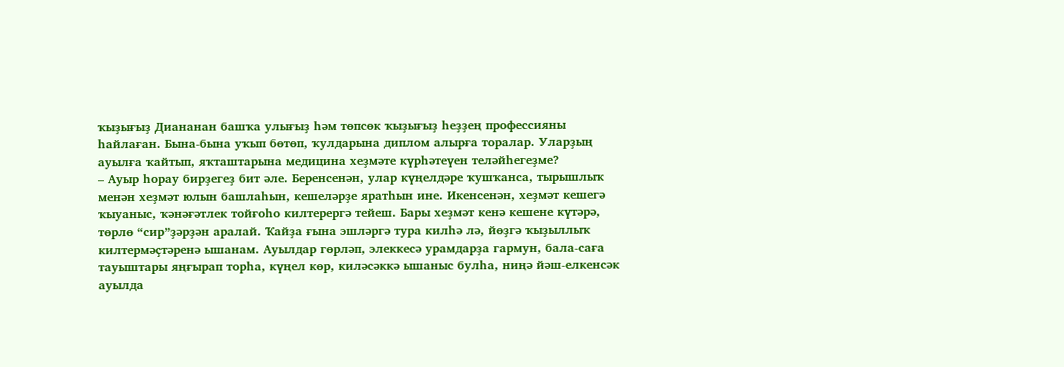ҡыҙығыҙ Диананан башҡа улығыҙ һәм төпсөк ҡыҙығыҙ һеҙҙең профессияны һайлаған. Бына-бына уҡып бөтөп, ҡулдарына диплом алырға торалар. Уларҙың ауылға ҡайтып, яҡташтарына медицина хеҙмәте күрһәтеүен теләйһегеҙме?
– Ауыр һорау бирҙегеҙ бит әле. Беренсенән, улар күңелдәре ҡушҡанса, тырышлыҡ менән хеҙмәт юлын башлаһын, кешеләрҙе яратһын ине. Икенсенән, хеҙмәт кешегә ҡыуаныс, ҡәнәғәтлек тойғоһо килтерергә тейеш. Бары хеҙмәт кенә кешене күтәрә, төрлө “сир”ҙәрҙән аралай. Ҡайҙа ғына эшләргә тура килһә лә, йөҙгә ҡыҙыллыҡ килтермәҫтәренә ышанам. Ауылдар гөрләп, элеккесә урамдарҙа гармун, бала-саға тауыштары яңғырап торһа, күңел көр, киләсәккә ышаныс булһа, ниңә йәш-елкенсәк ауылда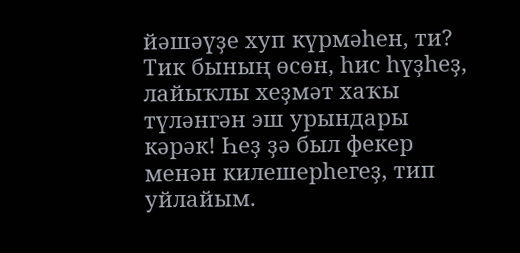йәшәүҙе хуп күрмәһен, ти? Тик бының өсөн, һис һүҙһеҙ, лайыҡлы хеҙмәт хаҡы түләнгән эш урындары кәрәк! Һеҙ ҙә был фекер менән килешерһегеҙ, тип уйлайым.